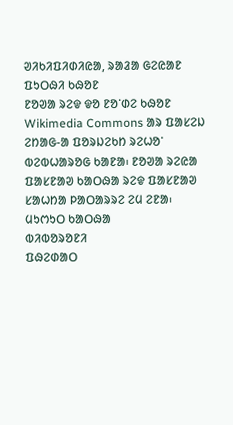ᱣᱤᱠᱤᱯᱤᱰᱤᱭᱟ, ᱨᱟᱲᱟ ᱜᱮᱭᱟᱱ ᱯᱩᱛᱷᱤ ᱠᱷᱚᱱ
ᱱᱚᱣᱟ ᱨᱮᱫ ᱫᱚ ᱱᱚᱸᱰᱮ ᱠᱷᱚᱱ Wikimedia Commons ᱟᱨ ᱯᱟᱥᱮᱡ ᱮᱴᱟᱜ-ᱟ ᱯᱚᱨᱡᱮᱠᱴ ᱨᱮᱦᱚᱸ ᱵᱮᱵᱦᱟᱨᱚᱜ ᱠᱟᱱᱟ᱾ ᱱᱚᱣᱟ ᱨᱮᱭᱟ ᱯᱟᱥᱱᱟᱣ ᱠᱟᱛᱷᱟ ᱨᱮᱫ ᱯᱟᱥᱱᱟᱣ ᱥᱟᱦᱴᱟ ᱞᱟᱛᱟᱨᱨᱮ ᱮᱢ ᱮᱱᱟ᱾
ᱢᱩᱬᱩᱛ ᱠᱟᱛᱷᱟ
ᱵᱤᱵᱚᱨᱚᱱᱤ
ᱯᱷᱮᱰᱟᱛ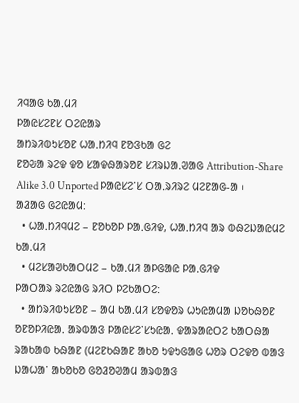ᱤᱧᱟᱜ ᱠᱟᱹᱢᱤ
ᱞᱟᱭᱥᱮᱱᱥ ᱛᱮᱭᱟᱨ
ᱟᱴᱨᱤᱵᱩᱥᱚᱱ ᱦᱟᱹᱴᱤᱧ ᱱᱚᱝᱠᱟ ᱜᱮ
ᱱᱚᱶᱟ ᱨᱮᱫ ᱫᱚ ᱥᱟᱫᱷᱟᱨᱚᱱ ᱥᱤᱨᱡᱟᱹᱣᱟᱜ Attribution-Share Alike 3.0 Unported ᱞᱟᱭᱥᱮᱸᱥ ᱛᱟᱹᱨᱤᱨᱮ ᱢᱮᱱᱟᱜ-ᱟ ᱾
ᱟᱲᱟᱜ ᱜᱮᱭᱟᱢ:
  • ᱦᱟᱹᱴᱤᱧᱢᱮ – ᱱᱚᱠᱚᱞ ᱞᱟᱹᱜᱤᱫ, ᱦᱟᱹᱴᱤᱧ ᱟᱨ ᱵᱷᱮᱡᱟᱭᱢᱮ ᱠᱟᱹᱢᱤ
  • ᱢᱮᱥᱟᱣᱠᱟᱛᱢᱮ – ᱠᱟᱹᱢᱤ ᱟᱞᱜᱟᱭ ᱞᱟᱹᱜᱤᱫ
ᱞᱟᱛᱟᱨ ᱨᱮᱭᱟᱜ ᱨᱤᱛ ᱞᱮᱠᱟᱛᱮ:
  • ᱟᱴᱨᱤᱵᱩᱥᱚᱱ – ᱟᱢ ᱠᱟᱹᱢᱤ ᱥᱚᱫᱚᱨ ᱦᱩᱭᱟᱢᱟ ᱡᱚᱠᱷᱚᱱ ᱚᱱᱚᱞᱤᱭᱟᱹ ᱟᱨᱵᱟᱝ ᱞᱟᱭᱥᱮᱸᱥᱩᱭᱟᱹ ᱫᱟᱨᱟᱭᱛᱮ ᱠᱟᱛᱷᱟ ᱨᱟᱠᱟᱵ ᱠᱷᱟᱱ (ᱢᱮᱱᱠᱷᱟᱱ ᱟᱠᱚ ᱩᱫᱩᱜᱟᱜ ᱦᱚᱨ ᱛᱮᱫᱚ ᱵᱟᱝ ᱡᱟᱦᱟᱸ ᱟᱠᱚᱠᱚ ᱜᱚᱲᱚᱣᱟᱢ ᱟᱨᱵᱟᱝ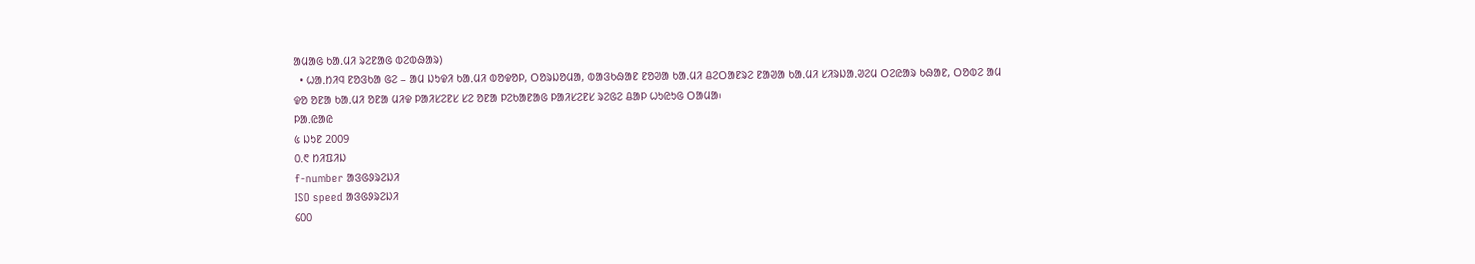ᱟᱢᱟᱜ ᱠᱟᱹᱢᱤ ᱨᱮᱱᱟᱜ ᱵᱮᱵᱷᱟᱨ)
  • ᱦᱟᱹᱴᱤᱧ ᱱᱚᱝᱠᱟ ᱜᱮ – ᱟᱢ ᱡᱩᱫᱤ ᱠᱟᱹᱢᱤ ᱵᱚᱫᱚᱞ, ᱛᱚᱨᱡᱚᱢᱟ, ᱵᱟᱝᱠᱷᱟᱱ ᱱᱚᱣᱟ ᱠᱟᱹᱢᱤ ᱪᱮᱛᱟᱱᱨᱮ ᱱᱟᱣᱟ ᱠᱟᱹᱢᱤ ᱥᱤᱨᱡᱟᱹᱣᱮᱢ ᱛᱮᱭᱟᱨ ᱠᱷᱟᱱ, ᱛᱚᱵᱮ ᱟᱢ ᱫᱚ ᱚᱱᱟ ᱠᱟᱹᱢᱤ ᱚᱱᱟ ᱢᱤᱫ ᱞᱟᱤᱥᱮᱱᱥ ᱥᱮ ᱚᱱᱟ ᱞᱮᱠᱟᱱᱟᱜ ᱞᱟᱤᱥᱮᱱᱥ ᱨᱮᱜᱮ ᱪᱟᱞ ᱦᱩᱭᱩᱜ ᱛᱟᱢᱟ᱾
ᱞᱟ.ᱭᱟᱭ
᱕ ᱡᱩᱱ 2009
᱐.᱖ ᱴᱤᱯᱤᱡ
f-number ᱟᱝᱜᱽᱨᱮᱡᱤ
ISO speed ᱟᱝᱜᱽᱨᱮᱡᱤ
᱔᱐᱐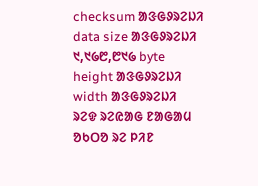checksum ᱟᱝᱜᱽᱨᱮᱡᱤ
data size ᱟᱝᱜᱽᱨᱮᱡᱤ
᱑,᱑᱙᱘,᱘᱑᱙ byte
height ᱟᱝᱜᱽᱨᱮᱡᱤ
width ᱟᱝᱜᱽᱨᱮᱡᱤ
ᱨᱮᱫ ᱨᱮᱭᱟᱜ ᱱᱟᱜᱟᱢ
ᱚᱠᱛᱚ ᱨᱮ ᱞᱤᱱ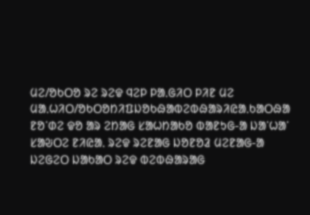ᱢᱮ/ᱚᱠᱛᱚ ᱨᱮ ᱨᱮᱫ ᱧᱮᱞ ᱞᱟᱹᱜᱤᱛ ᱞᱤᱱ ᱢᱮ
ᱢᱟᱹᱦᱤᱛ/ᱚᱠᱛᱚᱴᱤᱯᱡᱚᱠᱷᱟᱵᱮᱵᱷᱟᱨᱤᱭᱟᱹᱠᱟᱛᱷᱟ
ᱱᱚᱸᱰᱮ ᱫᱚ ᱟᱨ ᱮᱴᱟᱜ ᱥᱟᱦᱴᱟᱠᱚ ᱵᱟᱱᱩᱜ-ᱟ ᱡᱟᱸᱦᱟᱸ ᱥᱟᱶᱛᱮ ᱱᱤᱭᱟᱹ ᱨᱮᱫ ᱨᱮᱱᱟᱜ ᱡᱚᱱᱚᱲ ᱢᱮᱱᱟᱜ-ᱟ
ᱡᱮᱜᱮᱛ ᱡᱟᱠᱟᱛ ᱨᱮᱫ ᱵᱮᱵᱷᱟᱨᱟᱜ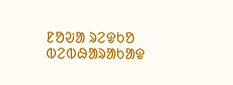ᱱᱚᱶᱟ ᱨᱮᱫᱠᱚ ᱵᱮᱵᱷᱟᱨᱟᱠᱟᱫ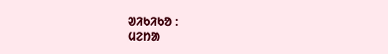ᱣᱤᱠᱤᱠᱚ :
ᱢᱮᱴᱟ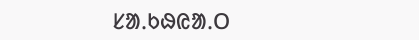ᱥᱟᱹᱠᱷᱭᱟᱹᱛ